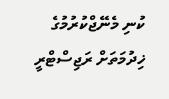ކުނި މެނޭޖްކުރުމުގެ ޚިދުމަތަށް ރަޖިސްޓްރީ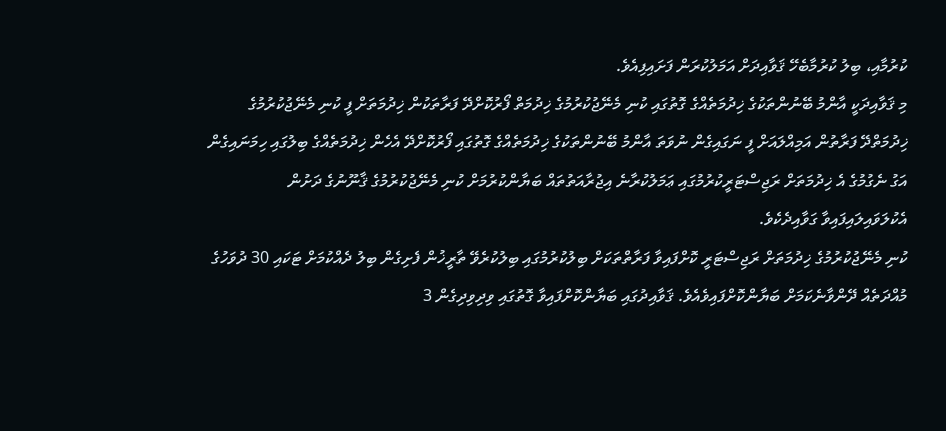ކުރުމާއި، ބިލު ކުރުމާބެހޭ ޤަވާއިދަށް އަމަލުކުރަން ފަށައިފިއެވެ.
މި ޤަވާއިދަކީ އާންމު ބޭނުންތަކުގެ ޚިދުމަތެއްގެ ގޮތުގައި ކުނި މެނޭޖުކުރުމުގެ ޚިދުމަތް ފޯރުކޮށްދޭ ފަރާތަކުން ޚިދުމަތަށް ފީ ކުނި މެނޭޖުކުރުމުގެ ޚިދުމަތްދޭ ފަރާތުން އަމިއްލައަށް ފީ ނަގައިގެން ނުވަތަ އާންމު ބޭނުންތަކުގެ ޚިދުމަތެއްގެ ގޮތުގައި ފޯރުކޮށްދޭ އެހެން ޚިދުމަތެއްގެ ބިލުގައި ހިމަނައިގެން އަގު ނެގުމުގެ އެ ޚިދުމަތަށް ރަޖިސްޓަރީކުރުމުގައި ޢަމަލުކުރާނެ އިޖުރާއަތުތައް ބަޔާންކުރުމަށް ކުނި މެނޭޖުކުރުމުގެ ޤާނޫނުގެ ދަށުން އެކުލަވައިލައިފައިވާ ގަވާއިދެކެވެ.
ކުނި މެނޭޖުކުރުމުގެ ޚިދުމަތަށް ރަޖިސްޓަރީ ކޮށްފައިވާ ފަރާތްތަކަށް ބިލުކުރުމުގައި ބިލުކުރެވޭ ތާރީޚުން ފެށިގެން ބިލު ދެއްކުމަށް ޓަކައި 30 ދުވަހުގެ މުއްދަތެއް ދޭންވާނެކަމަށް ބަޔާންކޮށްފައިވެއެވެ. ޤަވާއިދުގައި ބަޔާންކޮށްފައިވާ ގޮތުގައި ވިދިވިދިގެން 3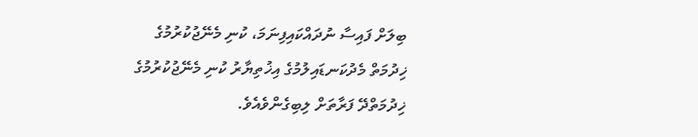ބިލަށް ފައިސާ ނުދައްކައިފިނަމަ، ކުނި މެނޭޖުކުރުމުގެ ޚިދުމަތް މެދުކަނޑައިލުމުގެ އިޚުތިޔާރު ކުނި މެނޭޖުކުރުމުގެ ޚިދުމަތްދޭ ފަރާތަށް ލިބިގެންވެއެވެ.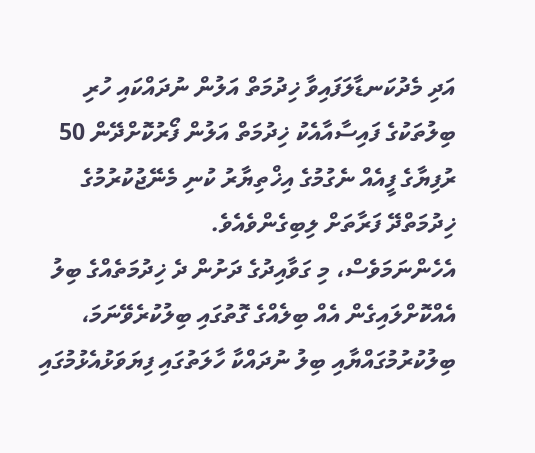އަދި މެދުކަނޑާލަފައިވާ ޚިދުމަތް އަލުން ނުދައްކައި ހުރި ބިލުތަކުގެ ފައިސާއާއެކު ޚިދުމަތް އަލުން ފޯރުކޮށްދޭން 50 ރުފިޔާގެ ފީއެއް ނެގުމުގެ އިޚްތިޔާރު ކުނި މެނޭޖުކުރުމުގެ ޚިދުމަތްދޭ ފަރާތަށް ލިބިގެންވެއެވެ.
އެހެންނަމަވެސް، މި ގަވާއިދުގެ ދަށުން ދެ ޚިދުމަތެއްގެ ބިލު އެއްކޮށްލައިގެން އެއް ބިލެއްގެ ގޮތުގައި ބިލުކުރެވޭނަމަ، ބިލުކުރުމުގައްޔާއި ބިލު ނުދައްކާ ހާލަތުގައި ފިޔަވަޅުއެޅުމުގައި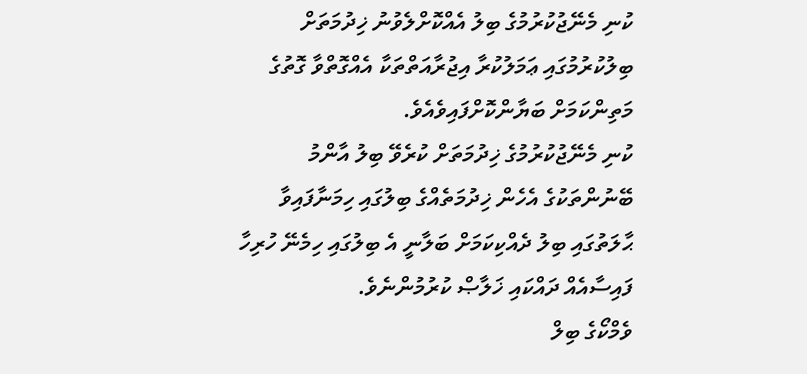ކުނި މެނޭޖުކުރުމުގެ ބިލު އެއްކޮށްލެވުނު ޚިދުމަތަށް ބިލުކުރުމުގައި ޢަމަލުކުރާ އިޖުރާއަތްތަކާ އެއްގޮތްވާ ގޮތުގެ މަތިންކަމަށް ބަޔާންކޮށްފައިވެއެވެ.
ކުނި މެނޭޖުކުރުމުގެ ޚިދުމަތަށް ކުރެވޭ ބިލު އާންމު ބޭނުންތަކުގެ އެހެން ޚިދުމަތެއްގެ ބިލުގައި ހިމަނާފައިވާ ޙާލަތުގައި ބިލު ދެއްކިކަމަށް ބަލާނީ އެ ބިލުގައި ހިމެނޭ ހުރިހާ ފައިސާއެއް ދައްކައި ޚަލާޞް ކުރުމުންނެވެ.
ވެމްކޯގެ ބިލް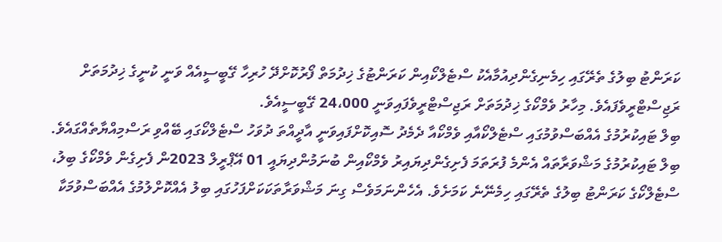ކަރަންޓު ބިލުގެ ތެރޭގައި ހިމެނިގެންދިއުމާއެކު ސްޓެލްކޯއިން ކަރަންޓުގެ ޚިދުމަތް ފޯރުކޮށްދޭ ހުރިހާ ގޭބީސީއެއް ވަނީ ކުނީގެ ޚިދުމަތަށް ރަޖިސްޓްރީވެފައެވެ. މިހާރު ވެމްކޯގެ ޚިދުމަތަށް ރަޖިސްޓްރީވެފައިވަނީ 24،000 ގޭބީސީއެވެ.
ބިލް ޓައިކުރުމުގެ އެއްބަސްވުމުގައި ސްޓެލްކޯއާއި ވެމްކޯއާ ދެމެދު ސޮއިކޮށްފައިވަނީ އާދީއްތަ ދުވަހު ސްޓެލްކޯގައި ބޭއްވި ރަސްމިއްޔާތެއްގައެވެ.
ބިލް ޓައިކުރުމުގެ މަޝްވަރާތައް އެންމެ ފުރަތަމަ ފެށިގެންދިޔައިރު ވެމްކޯއިން ބުނަމުންދިޔައީ 01 އޭޕްރީލް 2023ން ފެށިގެން ވެމްކޯގެ ބިލު، ސްޓެލްކޯގެ ކަރަންޓު ބިލުގެ ތެރޭގައި ހިމެނޭނެ ކަމަށެވެ. އެހެންނަމަވެސް ގިނަ މަޝްވަރާތަކަކަށްފަހުގައި ބިލު އެއްކޮށްލުމުގެ އެއްބަސްވުމަކާ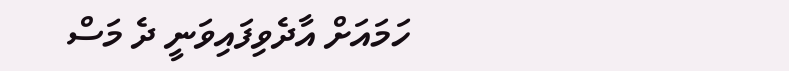ހަމައަށް އާދެވިފައިވަނީ ދެ މަސް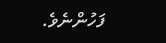ފަހުންނެވެ.